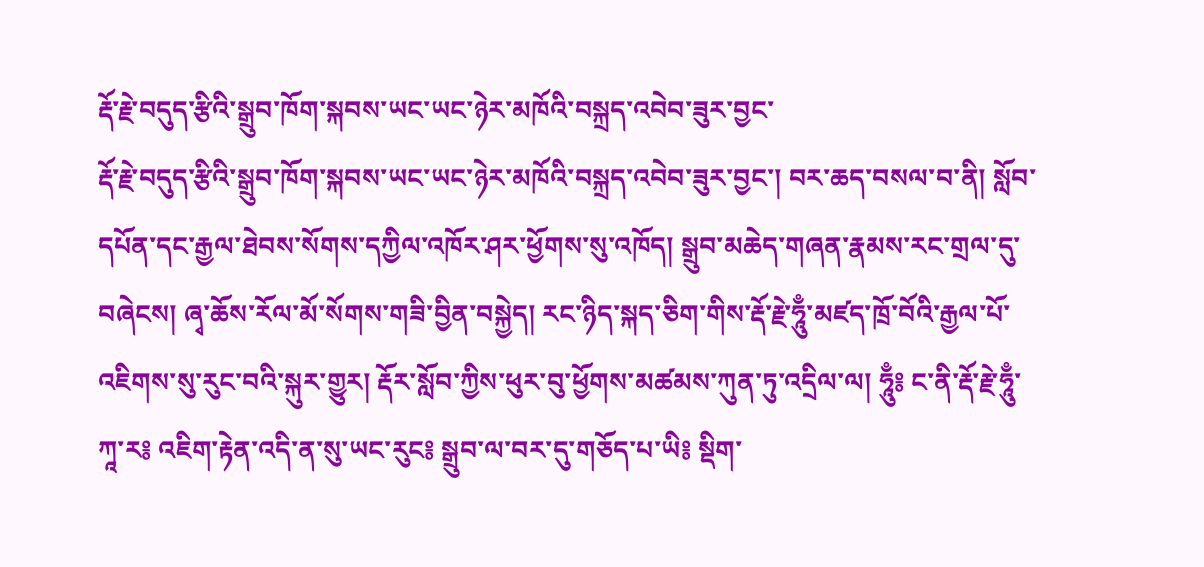རྡོ་རྗེ་བདུད་རྩིའི་སྒྲུབ་ཁོག་སྐབས་ཡང་ཡང་ཉེར་མཁོའི་བསྐྲད་འབེབ་ཟུར་བྱང་
རྡོ་རྗེ་བདུད་རྩིའི་སྒྲུབ་ཁོག་སྐབས་ཡང་ཡང་ཉེར་མཁོའི་བསྐྲད་འབེབ་ཟུར་བྱང་། བར་ཆད་བསལ་བ་ནི། སློབ་དཔོན་དང་རྒྱལ་ཐེབས་སོགས་དཀྱིལ་འཁོར་ཤར་ཕྱོགས་སུ་འཁོད། སྒྲུབ་མཆེད་གཞན་རྣམས་རང་གྲལ་དུ་བཞེངས། ཞྭ་ཆོས་རོལ་མོ་སོགས་གཟི་བྱིན་བསྐྱེད། རང་ཉིད་སྐད་ཅིག་གིས་རྡོ་རྗེ་ཧཱུྃ་མཛད་ཁྲོ་བོའི་རྒྱལ་པོ་འཇིགས་སུ་རུང་བའི་སྐུར་གྱུར། རྡོར་སློབ་ཀྱིས་ཕུར་བུ་ཕྱོགས་མཚམས་ཀུན་ཏུ་འདྲིལ་ལ། ཧཱུྃ༔ ང་ནི་རྡོ་རྗེ་ཧཱུྃ་ཀཱ་ར༔ འཇིག་རྟེན་འདི་ན་སུ་ཡང་རུང༔ སྒྲུབ་ལ་བར་དུ་གཅོད་པ་ཡི༔ སྡིག་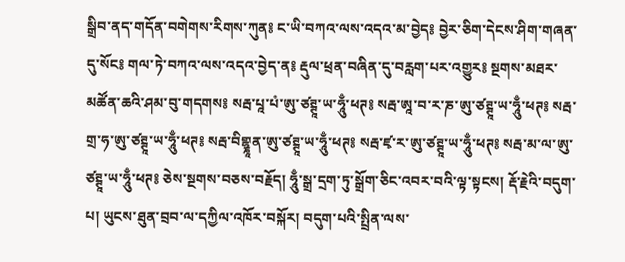སྒྲིབ་ནད་གདོན་བགེགས་རིགས་ཀུན༔ ང་ཡི་བཀའ་ལས་འདའ་མ་བྱེད༔ བྱེར་ཅིག་དེངས་ཤིག་གཞན་དུ་སོང༔ གལ་ཏེ་བཀའ་ལས་འདའ་བྱེད་ན༔ རྡུལ་ཕྲན་བཞིན་དུ་བརླག་པར་འགྱུར༔ སྔགས་མཐར་མཚོན་ཆའི་ཤམ་བུ་གདགས༔ སརྦ་པཱ་པཾ་ཨུ་ཙཊྚཱ་ཡ་ཧཱུྃ་ཕཊ༔ སརྦ་ཨཱ་བ་ར་ཎ་ཨུ་ཙཊྚཱ་ཡ་ཧཱུྃ་ཕཊ༔ སརྦ་གྲ་ཧ་ཨུ་ཙཊྚཱ་ཡ་ཧཱུྃ་ཕཊ༔ སརྦ་བིགྷྣཱན་ཨུ་ཙཊྚཱ་ཡ་ཧཱུྃ་ཕཊ༔ སརྦ་ཛྭ་ར་ཨུ་ཙཊྚཱ་ཡ་ཧཱུྃ་ཕཊ༔ སརྦ་མ་ལ་ཨུ་ཙཊྚཱ་ཡ་ཧཱུྃ་ཕཊ༔ ཅེས་སྔགས་བཅས་བརྗོད། ཧཱུྃ་སྒྲ་དྲག་ཏུ་སྒྲོག་ཅིང་འབར་བའི་ལྟ་སྟངས། རྡོ་རྗེའི་བདུག་པ། ཡུངས་ཐུན་བྲབ་ལ་དཀྱིལ་འཁོར་བསྐོར། བདུག་པའི་སྤྲིན་ལས་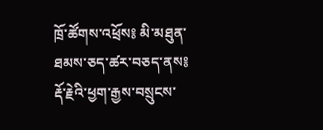ཁྲོ་ཚོགས་འཕྲོས༔ མི་མཐུན་ཐམས་ཅད་ཚར་བཅད་ནས༔ རྡོ་རྗེའི་ཕྱག་རྒྱས་བསྲུངས་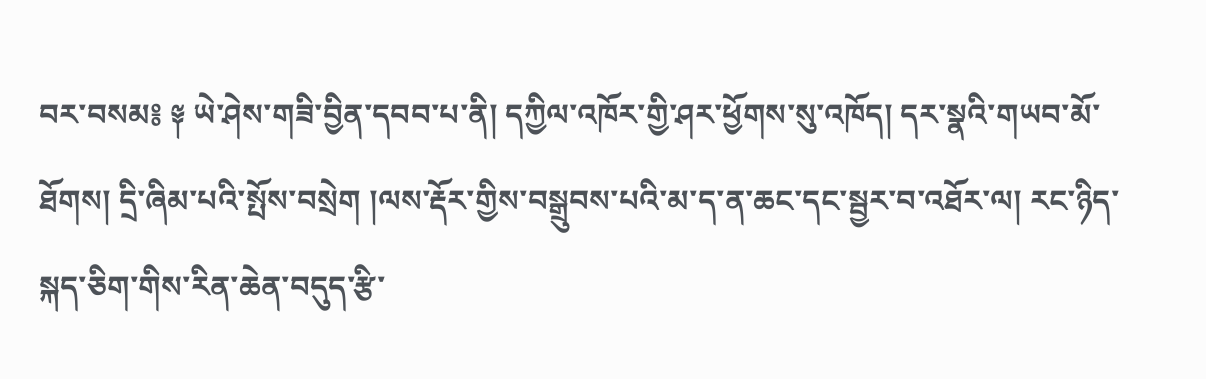བར་བསམ༔ ༈ ཡེ་ཤེས་གཟི་བྱིན་དབབ་པ་ནི། དཀྱིལ་འཁོར་གྱི་ཤར་ཕྱོགས་སུ་འཁོད། དར་སྣའི་གཡབ་མོ་ཐོགས། དྲི་ཞིམ་པའི་སྤོས་བསྲེག །ལས་རྡོར་གྱིས་བསྒྲུབས་པའི་མ་ད་ན་ཆང་དང་སྦྱར་བ་འཐོར་ལ། རང་ཉིད་སྐད་ཅིག་གིས་རིན་ཆེན་བདུད་རྩི་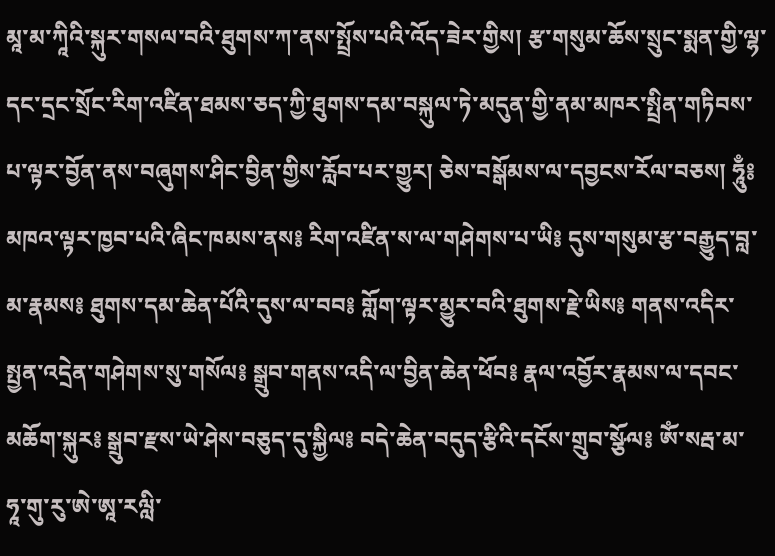མཱ་མ་ཀཱིའི་སྐུར་གསལ་བའི་ཐུགས་ཀ་ནས་སྤྲོས་པའི་འོད་ཟེར་གྱིས། རྩ་གསུམ་ཆོས་སྲུང་སྨན་གྱི་ལྷ་དང་དྲང་སྲོང་རིག་འཛིན་ཐམས་ཅད་ཀྱི་ཐུགས་དམ་བསྐུལ་ཏེ་མདུན་གྱི་ནམ་མཁར་སྤྲིན་གཏིབས་པ་ལྟར་བྱོན་ནས་བཞུགས་ཤིང་བྱིན་གྱིས་རློབ་པར་གྱུར། ཅེས་བསྒོམས་ལ་དབྱངས་རོལ་བཅས། ཧཱུྃ༔ མཁའ་ལྟར་ཁྱབ་པའི་ཞིང་ཁམས་ནས༔ རིག་འཛིན་ས་ལ་གཤེགས་པ་ཡི༔ དུས་གསུམ་རྩ་བརྒྱུད་བླ་མ་རྣམས༔ ཐུགས་དམ་ཆེན་པོའི་དུས་ལ་བབ༔ གློག་ལྟར་མྱུར་བའི་ཐུགས་རྗེ་ཡིས༔ གནས་འདིར་སྤྱན་འདྲེན་གཤེགས་སུ་གསོལ༔ སྒྲུབ་གནས་འདི་ལ་བྱིན་ཆེན་ཕོབ༔ རྣལ་འབྱོར་རྣམས་ལ་དབང་མཆོག་སྐུར༔ སྒྲུབ་རྫས་ཡེ་ཤེས་བཅུད་དུ་སྐྱིལ༔ བདེ་ཆེན་བདུད་རྩིའི་དངོས་གྲུབ་སྩོལ༔ ཨོཾ་སརྦ་མ་ཧཱ་གུ་རུ་ཨེ་ཨཱ་རལླི་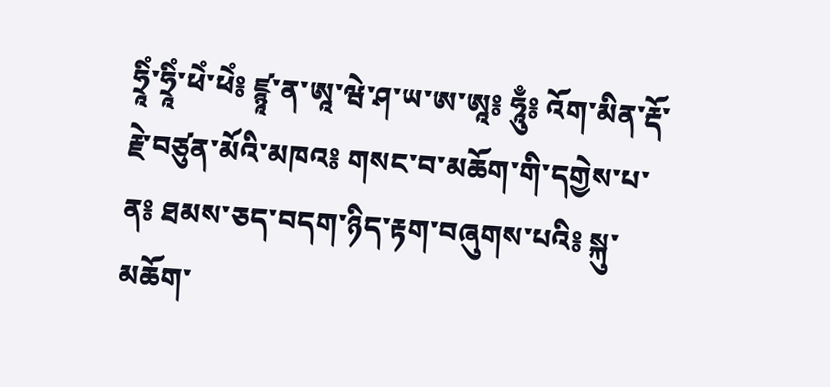ཧྲཱིཾ་ཧྲཱིཾ་ཕེཾ་ཕེཾ༔ ཛྙཱ་ན་ཨཱ་ཝེ་ཤ་ཡ་ཨ་ཨཱ༔ ཧཱུྃ༔ འོག་མིན་རྡོ་རྗེ་བཙུན་མོའི་མཁའ༔ གསང་བ་མཆོག་གི་དགྱེས་པ་ན༔ ཐམས་ཅད་བདག་ཉིད་རྟག་བཞུགས་པའི༔ སྐུ་མཆོག་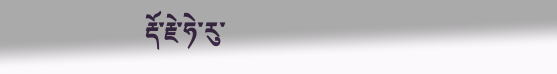རྡོ་རྗེ་ཧེ་རུ་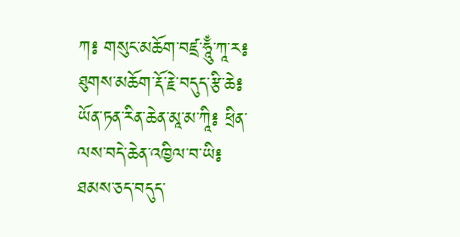ཀ༔ གསུང་མཆོག་བཛྲ་ཧཱུྃ་ཀཱ་ར༔ ཐུགས་མཆོག་རྡོ་རྗེ་བདུད་རྩི་ཆེ༔ ཡོན་ཏན་རིན་ཆེན་མཱ་མ་ཀཱི༔ ཕྲིན་ལས་བདེ་ཆེན་འཁྱིལ་བ་ཡི༔ ཐམས་ཅད་བདུད་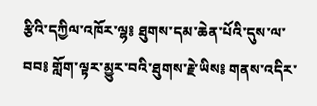རྩིའི་དཀྱིལ་འཁོར་ལྷ༔ ཐུགས་དམ་ཆེན་པོའི་དུས་ལ་བབ༔ གློག་ལྟར་མྱུར་བའི་ཐུགས་རྗེ་ཡིས༔ གནས་འདིར་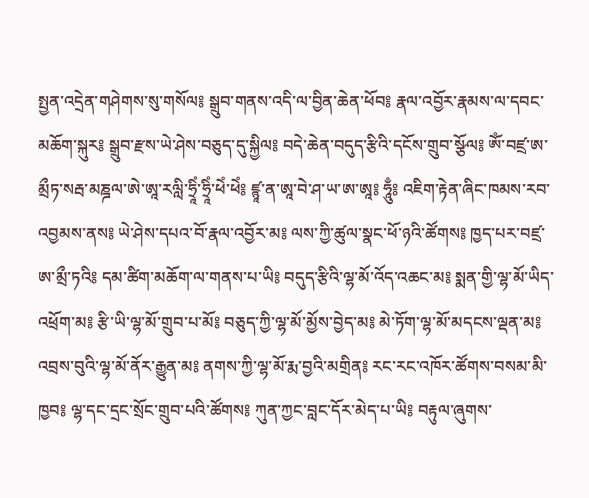སྤྱན་འདྲེན་གཤེགས་སུ་གསོལ༔ སྒྲུབ་གནས་འདི་ལ་བྱིན་ཆེན་ཕོབ༔ རྣལ་འབྱོར་རྣམས་ལ་དབང་མཆོག་སྐུར༔ སྒྲུབ་རྫས་ཡེ་ཤེས་བཅུད་དུ་སྐྱིལ༔ བདེ་ཆེན་བདུད་རྩིའི་དངོས་གྲུབ་སྩོལ༔ ཨོཾ་བཛྲ་ཨ་མྲྀཏ་སརྦ་མཎྜལ་ཨེ་ཨཱ་རལླི་ཧྲཱིཾ་ཧྲཱིཾ་ཕེཾ་ཕེཾ༔ ཛྙཱ་ན་ཨཱ་བེ་ཤ་ཡ་ཨ་ཨཱ༔ ཧཱུྃ༔ འཇིག་རྟེན་ཞིང་ཁམས་རབ་འབྱམས་ནས༔ ཡེ་ཤེས་དཔའ་བོ་རྣལ་འབྱོར་མ༔ ལས་ཀྱི་ཚུལ་སྣང་ཕོ་ཉའི་ཚོགས༔ ཁྱད་པར་བཛྲ་ཨ་མྲྀ་ཏའི༔ དམ་ཚིག་མཆོག་ལ་གནས་པ་ཡི༔ བདུད་རྩིའི་ལྷ་མོ་འོད་འཆང་མ༔ སྨན་གྱི་ལྷ་མོ་ཡིད་འཕྲོག་མ༔ རྩི་ཡི་ལྷ་མོ་གྲུབ་པ་མོ༔ བཅུད་ཀྱི་ལྷ་མོ་མྱོས་བྱེད་མ༔ མེ་ཏོག་ལྷ་མོ་མདངས་ལྡན་མ༔ འབྲས་བུའི་ལྷ་མོ་ནོར་རྒྱུན་མ༔ ནགས་ཀྱི་ལྷ་མོ་རྨ་བྱའི་མགྲིན༔ རང་རང་འཁོར་ཚོགས་བསམ་མི་ཁྱབ༔ ལྷ་དང་དྲང་སྲོང་གྲུབ་པའི་ཚོགས༔ ཀུན་ཀྱང་བླང་དོར་མེད་པ་ཡི༔ བརྟུལ་ཞུགས་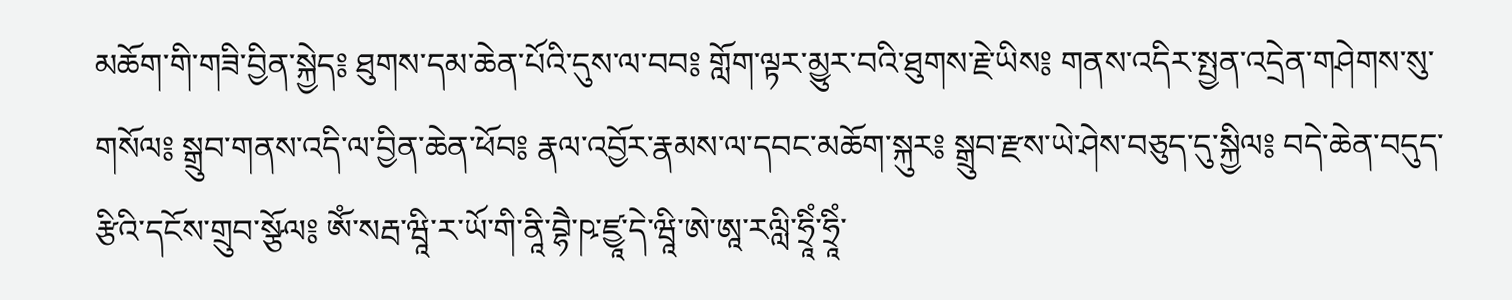མཆོག་གི་གཟི་བྱིན་སྐྱེད༔ ཐུགས་དམ་ཆེན་པོའི་དུས་ལ་བབ༔ གློག་ལྟར་མྱུར་བའི་ཐུགས་རྗེ་ཡིས༔ གནས་འདིར་སྤྱན་འདྲེན་གཤེགས་སུ་གསོལ༔ སྒྲུབ་གནས་འདི་ལ་བྱིན་ཆེན་ཕོབ༔ རྣལ་འབྱོར་རྣམས་ལ་དབང་མཆོག་སྐུར༔ སྒྲུབ་རྫས་ཡེ་ཤེས་བཅུད་དུ་སྐྱིལ༔ བདེ་ཆེན་བདུད་རྩིའི་དངོས་གྲུབ་སྩོལ༔ ཨོཾ་སརྦ་ཝཱི་ར་ཡོ་གི་ནཱི་བྷཻ་ཥ་ཛྱཱ་དེ་ཝཱི་ཨེ་ཨཱ་རལླི་ཧྲཱིཾ་ཧྲཱིཾ་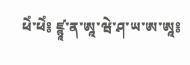ཕེཾ་ཕེཾ༔ ཛྙཱ་ན་ཨཱ་ཝེ་ཤ་ཡ་ཨ་ཨཱ༔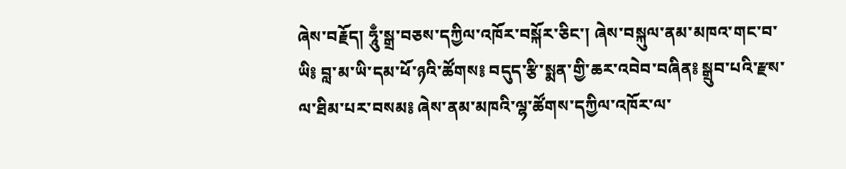ཞེས་བརྗོད། ཧཱུྃ་སྒྲ་བཅས་དཀྱིལ་འཁོར་བསྐོར་ཅིང་། ཞེས་བསྐུལ་ནམ་མཁའ་གང་བ་ཡི༔ བླ་མ་ཡི་དམ་ཕོ་ཉའི་ཚོགས༔ བདུད་རྩི་སྨན་གྱི་ཆར་འབེབ་བཞིན༔ སྒྲུབ་པའི་རྫས་ལ་ཐིམ་པར་བསམ༔ ཞེས་ནམ་མཁའི་ལྷ་ཚོགས་དཀྱིལ་འཁོར་ལ་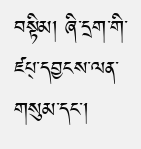བསྟིམ། ཞི་དྲག་གི་ཛཔ྄་དབྱངས་ལན་གསུམ་དང་།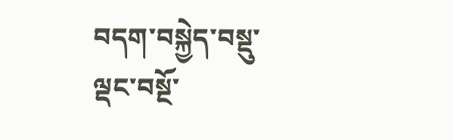བདག་བསྐྱེད་བསྡུ་ལྡང་བསྔོ་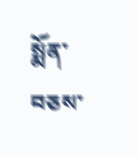སྨོན་བཅས་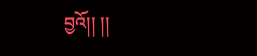བྱའོ།། །།